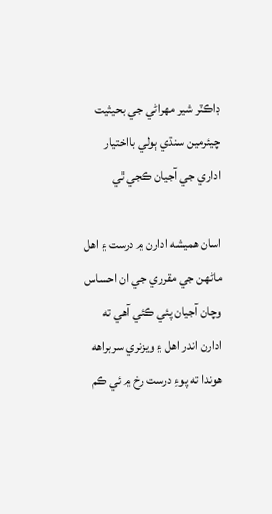ڊاڪٽر شير مهراڻي جي بحيثيت چيئرمين سنڌي ٻولي بااختيار اداري جي آجيان ڪجي ٿي

اسان هميشه ادارن ۾ درست ۽ اهل ماڻهن جي مقرري جي ان احساس وچان آجيان پئي ڪئي آهي ته ادارن اندر اهل ۽ ويزنري سربراهه هوندا ته پوءِ درست رخ ۾ ئي ڪم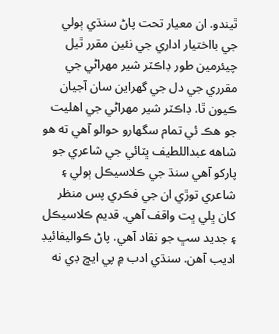ٿيندو. ان معيار تحت پاڻ سنڌي ٻولي جي بااختيار اداري جي نئين مقرر ٿيل چيئرمين طور ڊاڪٽر شير مهراڻي جي مقرري جي دل جي گهراين سان آجيان ڪيون ٿا. ڊاڪٽر شير مهراڻي جي اهليت جو هڪ ئي تمام سگهارو حوالو آهي ته هو شاهه عبداللطيف ڀٽائي جي شاعري جو پارکو آهي سنڌ جي ڪلاسيڪل ٻولي ۽ شاعري توڙي ان جي فڪري پس منظر کان ڀلي ڀت واقف آهي. قديم ڪلاسيڪل ۽ جديد سڀ جو نقاد آهي. پاڻ ڪواليفائيڊ اديب آهن. سنڌي ادب ۾ پي ايڇ ڊي نه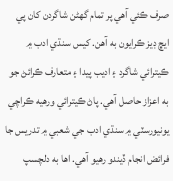صرف ڪئي آهي پر تمام گهڻن شاگردن کان پي ايڇ ڊيز ڪرايون به آهن. کيس سنڌي ادب ۾ ڪيترائي شاگرد ۽ اديب پيدا ۽ متعارف ڪرائڻ جو به اعزاز حاصل آهي. پاڻ ڪيترائي ورهيه ڪراچي يونيورسٽي ۾ سنڌي ادب جي شعبي ۾ تدريس جا فرائض انجام ڏيندو رهيو آهي. اها به دلچسپ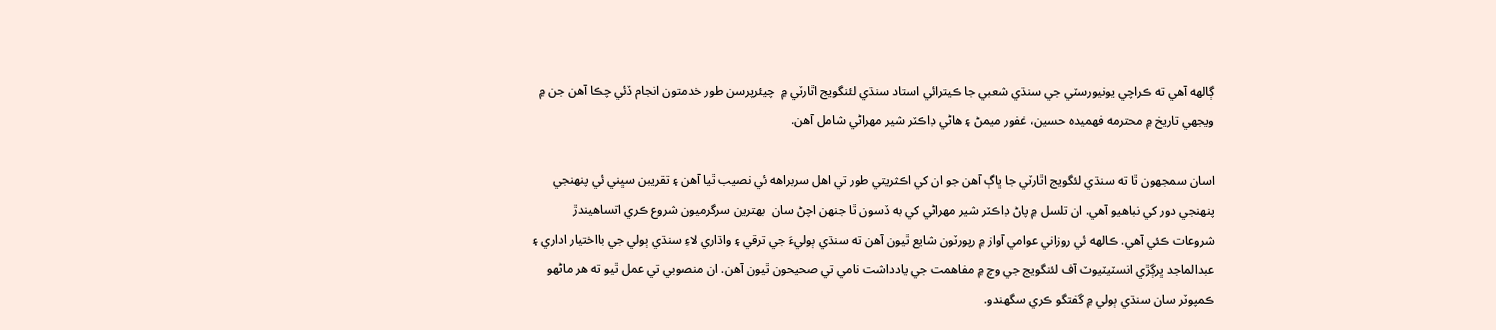ڳالهه آهي ته ڪراچي يونيورسٽي جي سنڌي شعبي جا ڪيترائي استاد سنڌي لئنگويج اٿارٽي ۾  چيئرپرسن طور خدمتون انجام ڏئي چڪا آهن جن ۾ ويجهي تاريخ ۾ محترمه فهميده حسين، غفور ميمڻ ۽ هاڻي ڊاڪٽر شير مهراڻي شامل آهن.

اسان سمجهون ٿا ته سنڌي لئگويج اٿارٽي جا ڀاڳ آهن جو ان کي اڪثريتي طور تي اهل سربراهه ئي نصيب ٿيا آهن ۽ تقريبن سڀني ئي پنهنجي پنهنجي دور کي نباهيو آهي. ان تلسل ۾ پاڻ ڊاڪٽر شير مهراڻي کي به ڏسون ٿا جنهن اچڻ سان  بهترين سرگرميون شروع ڪري اتساهيندڙ شروعات ڪئي آهي. ڪالهه ئي روزاني عوامي آواز ۾ رپورٽون شايع ٿيون آهن ته سنڌي ٻوليءَ جي ترقي ۽ واڌاري لاءِ سنڌي ٻولي جي بااختيار اداري ۽ عبدالماجد ڀرڳڙي انسٽيٽيوٽ آف لئنگويج جي وچ ۾ مفاهمت جي يادداشت نامي تي صحيحون ٿيون آهن. ان منصوبي تي عمل ٿيو ته هر ماڻهو ڪمپوٽر سان سنڌي ٻولي ۾ گفتگو ڪري سگهندو.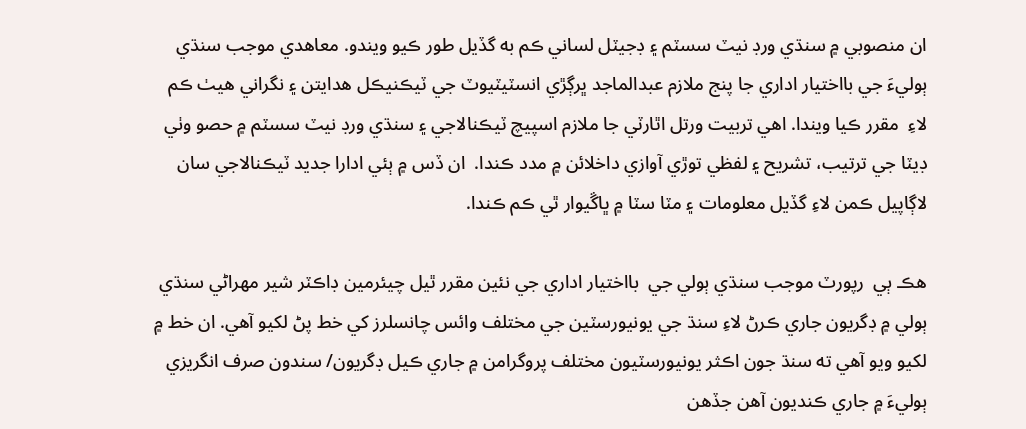ان منصوبي ۾ سنڌي ورڊ نيٽ سسٽم ۽ ڊجيٽل لساني ڪم به گڏيل طور ڪيو ويندو. معاهدي موجب سنڌي ٻوليءَ جي بااختيار اداري جا پنج ملازم عبدالماجد ڀرڳڙي انسٽيٽيوٽ جي ٽيڪنيڪل هدايتن ۽ نگراني هيٺ ڪم لاءِ  مقرر ڪيا ويندا. اهي تربيت ورتل اٿارٽي جا ملازم اسپيچ ٽيڪنالاجي ۽ سنڌي ورڊ نيٽ سسٽم ۾ حصو وٺي  ڊيٽا جي ترتيب، تشريح ۽ لفظي توڙي آوازي داخلائن ۾ مدد ڪندا.  ان ڏس ۾ ٻئي ادارا جديد ٽيڪنالاجي سان لاڳاپيل ڪمن لاءِ گڏيل معلومات ۽ مٽا سٽا ۾ ڀاڱيوار ٿي ڪم ڪندا.

هڪ ٻي  رپورٽ موجب سنڌي ٻولي جي  بااختيار اداري جي نئين مقرر ٿيل چيئرمين ڊاڪٽر شير مهراڻي سنڌي ٻولي ۾ ڊگريون جاري ڪرڻ لاءِ سنڌ جي يونيورسٽين جي مختلف وائس چانسلرز کي خط پڻ لکيو آهي. ان خط ۾ لکيو ويو آهي ته سنڌ جون اڪثر يونيورسٽيون مختلف پروگرامن ۾ جاري ڪيل ڊگريون/ سندون صرف انگريزي ٻوليءَ ۾ جاري ڪنديون آهن جڏهن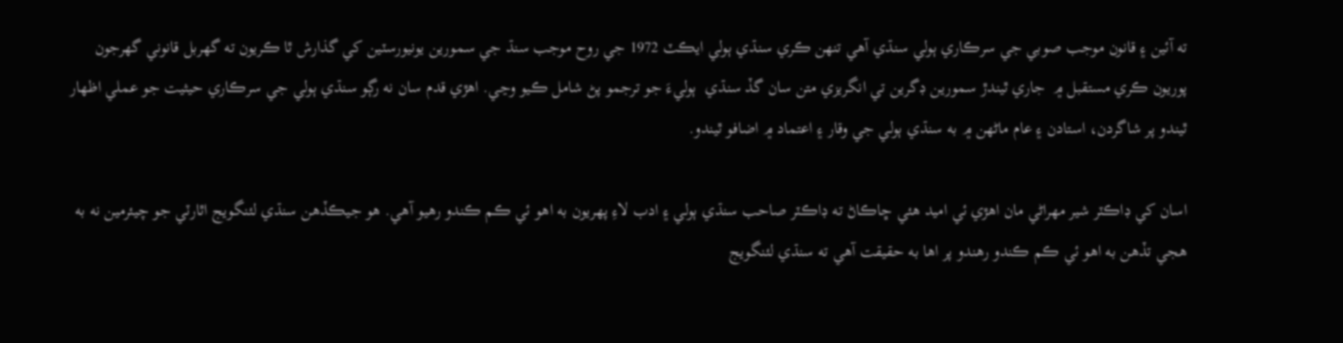ته آئين ۽ قانون موجب صوبي جي سرڪاري ٻولي سنڌي آهي تنهن ڪري سنڌي ٻولي ايڪٽ 1972 جي روح موجب سنڌ جي سمورين يونيورسٽين کي گذارش ٿا ڪريون ته گهربل قانوني گهرجون پوريون ڪري مستقبل ۾  جاري ٿيندڙ سمورين ڊگرين تي انگريزي متن سان گڏ سنڌي  ٻوليءَ جو ترجمو پڻ شامل ڪيو وڃي. اهڙي قدم سان نه رڳو سنڌي ٻولي جي سرڪاري حيثيت جو عملي اظهار ٿيندو پر شاگردن، استادن ۽ عام ماڻهن ۾ به سنڌي ٻولي جي وقار ۽ اعتماد ۾ اضافو ٿيندو.

اسان کي ڊاڪٽر شير مهراڻي مان اهڙي ئي اميد هئي ڇاڪاڻ ته ڊاڪٽر صاحب سنڌي ٻولي ۽ ادب لاءِ پهريون به اهو ئي ڪم ڪندو رهيو آهي. هو جيڪڏهن سنڌي لئنگويج اٿارٽي جو چيئرمين نه به هجي تڏهن به اهو ئي ڪم ڪندو رهندو پر اها به حقيقت آهي ته سنڌي لئنگويج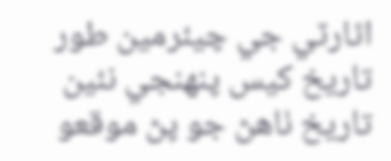اٿارٽي جي چيئرمين طور تاريخ کيس پنهنجي نئين تاريخ ٺاهڻ جو پڻ موقعو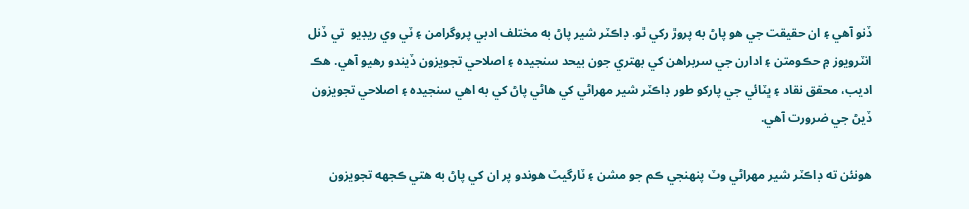ڏنو آهي ۽ ان حقيقت جي هو پاڻ به پروڙ رکي ٿو. ڊاڪٽر شير پاڻ به مختلف ادبي پروگرامن ۽ ٽي وي ريڊيو  تي ڏنل انٽرويوز ۾ حڪومتن ۽ ادارن جي سربراهن کي بهتري جون بيحد سنجيده ۽ اصلاحي تجويزون ڏيندو رهيو آهي. هڪ اديب، محقق نقاد ۽ ڀٽائي جي پارکو طور ڊاڪٽر شير مهراڻي کي هاڻي پاڻ کي به اهي سنجيده ۽ اصلاحي تجويزون ڏيڻ جي ضرورت آهي.

هونئن ته ڊاڪٽر شير مهراڻي وٽ پنهنجي ڪم جو مشن ۽ ٽارگيٽ هوندو پر ان کي پاڻ به هتي ڪجهه تجويزون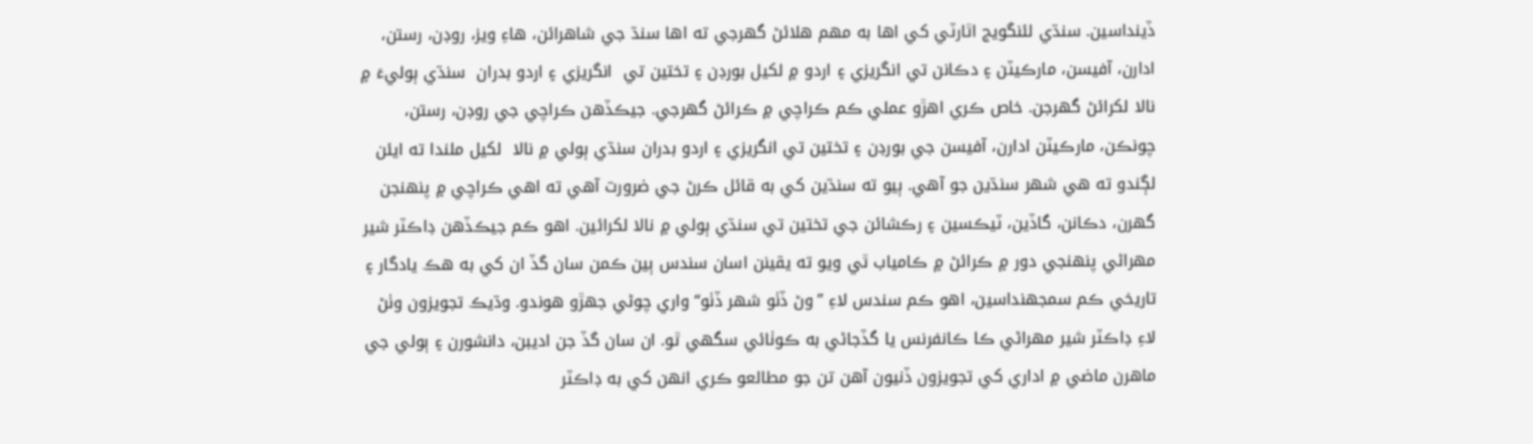ڏينداسين. سنڌي لئنگويج اٿارٽي کي اها به مهم هلائڻ گهرجي ته اها سنڌ جي شاهرائن، هاءِ ويز، روڊن، رستن، ادارن، آفيسن، مارڪيٽن ۽ دڪانن تي انگريزي ۽ اردو ۾ لکيل بورڊن ۽ تختين تي  انگريزي ۽ اردو بدران  سنڌي ٻوليءَ ۾ نالا لکرائڻ گهرجن. خاص ڪري اهڙو عملي ڪم ڪراچي ۾ ڪرائڻ گهرجي. جيڪڏهن ڪراچي جي روڊن، رستن، چونڪن، مارڪيٽن ادارن، آفيسن جي بورڊن ۽ تختين تي انگريزي ۽ اردو بدران سنڌي ٻولي ۾ نالا  لکيل ملندا ته ايئن لڳندو ته هي شهر سنڌين جو آهي. ٻيو ته سنڌين کي به قائل ڪرڻ جي ضرورت آهي ته اهي ڪراچي ۾ پنهنجن گهرن، دڪانن، گاڏين، ٽيڪسين ۽ رڪشائن جي تختين تي سنڌي ٻولي ۾ نالا لکرائين. اهو ڪم جيڪڏهن ڊاڪٽر شير مهراڻي پنهنجي دور ۾ ڪرائڻ ۾ ڪامياب ٿي ويو ته يقينن اسان سندس ٻين ڪمن سان گڏ ان کي به هڪ يادگار ۽ تاريخي ڪم سمجهنداسين، اهو ڪم سندس لاءِ ”وڻ ڏٺو شهر ڏٺو“ واري چوڻي جهڙو هوندو. وڌيڪ تجويزون وٺڻ لاءِ ڊاڪٽر شير مهراڻي ڪا ڪانفرنس يا گڏجاڻي به ڪوٺائي سگهي ٿو. ان سان گڏ جن اديبن، دانشورن ۽ ٻولي جي ماهرن ماضي ۾ اداري کي تجويزون ڏنيون آهن تن جو مطالعو ڪري انهن کي به ڊاڪٽر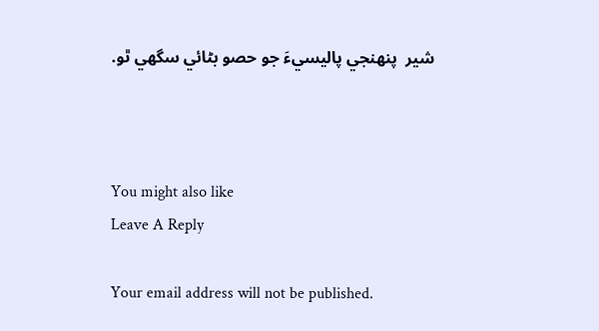شير  پنهنجي پاليسيءَ جو حصو بڻائي سگهي ٿو.



You might also like
Leave A Reply

Your email address will not be published.